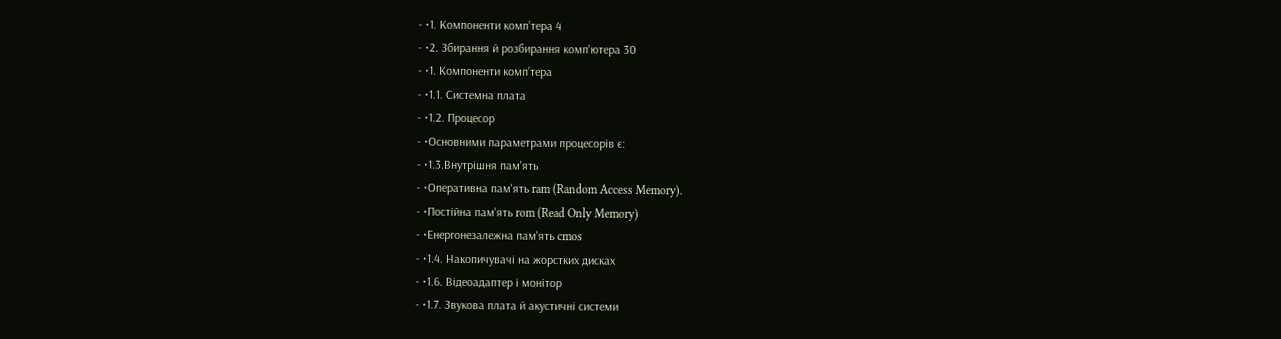- •1. Компоненти комп’тера 4
- •2. Збирання й розбирання комп'ютера 30
- •1. Компоненти комп’тера
- •1.1. Системна плата
- •1.2. Процесор
- •Основними параметрами процесорів є:
- •1.3.Внутрішня пам'ять
- •Оперативна пам'ять ram (Random Access Memory).
- •Постійна пам'ять rom (Read Only Memory)
- •Енергонезалежна пам'ять cmos
- •1.4. Накопичувачі на жорстких дисках
- •1.6. Відеоадаптер і монітор
- •1.7. Звукова плата й акустичні системи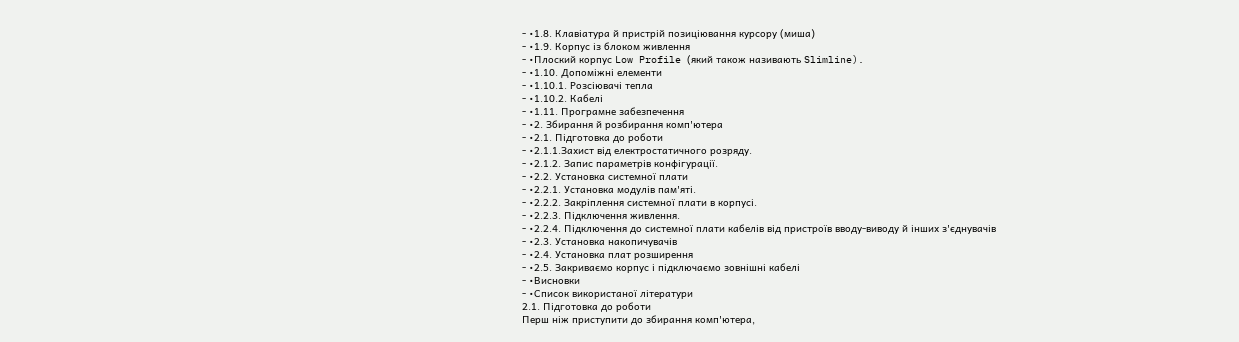- •1.8. Клавіатура й пристрій позиціювання курсору (миша)
- •1.9. Корпус із блоком живлення
- •Плоский корпус Low Profile (який також називають Slimline).
- •1.10. Допоміжні елементи
- •1.10.1. Розсіювачі тепла
- •1.10.2. Кабелі
- •1.11. Програмне забезпечення
- •2. Збирання й розбирання комп'ютера
- •2.1. Підготовка до роботи
- •2.1.1.Захист від електростатичного розряду.
- •2.1.2. Запис параметрів конфігурації.
- •2.2. Установка системної плати
- •2.2.1. Установка модулів пам'яті.
- •2.2.2. Закріплення системної плати в корпусі.
- •2.2.3. Підключення живлення.
- •2.2.4. Підключення до системної плати кабелів від пристроїв вводу-виводу й інших з'єднувачів
- •2.3. Установка накопичувачів
- •2.4. Установка плат розширення
- •2.5. Закриваємо корпус і підключаємо зовнішні кабелі
- •Висновки
- •Список використаної літератури
2.1. Підготовка до роботи
Перш ніж приступити до збирання комп'ютера,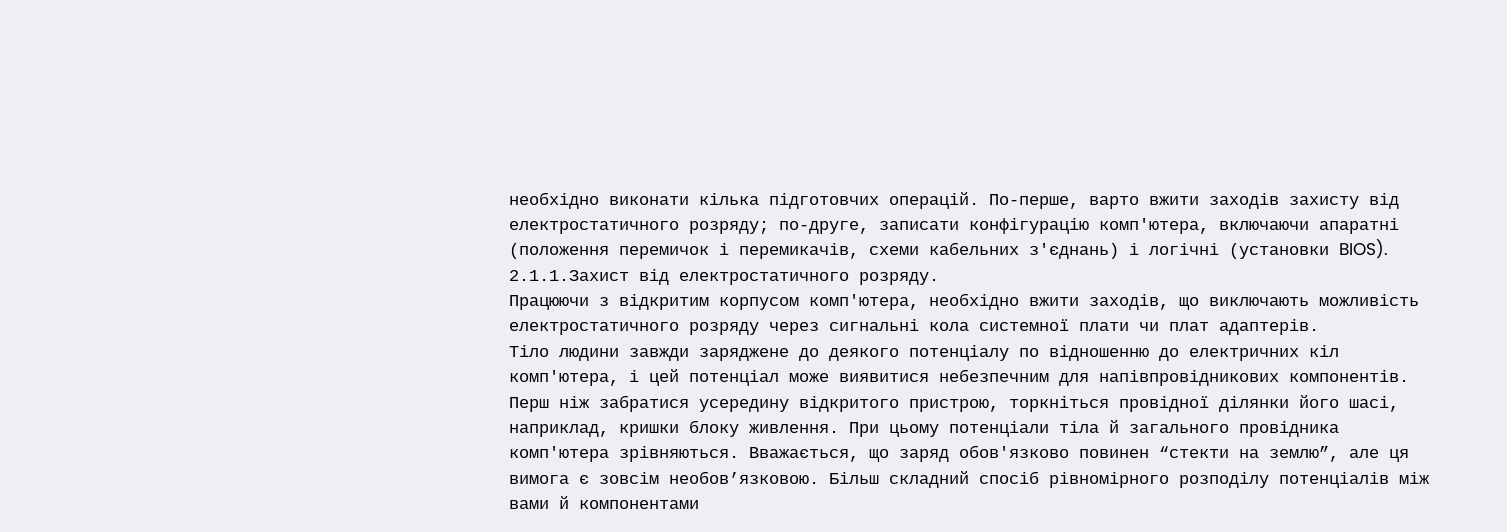необхідно виконати кілька підготовчих операцій. По-перше, варто вжити заходів захисту від електростатичного розряду; по-друге, записати конфігурацію комп'ютера, включаючи апаратні (положення перемичок і перемикачів, схеми кабельних з'єднань) і логічні (установки BIOS).
2.1.1.Захист від електростатичного розряду.
Працюючи з відкритим корпусом комп'ютера, необхідно вжити заходів, що виключають можливість електростатичного розряду через сигнальні кола системної плати чи плат адаптерів.
Тіло людини завжди заряджене до деякого потенціалу по відношенню до електричних кіл комп'ютера, і цей потенціал може виявитися небезпечним для напівпровідникових компонентів. Перш ніж забратися усередину відкритого пристрою, торкніться провідної ділянки його шасі, наприклад, кришки блоку живлення. При цьому потенціали тіла й загального провідника комп'ютера зрівняються. Вважається, що заряд обов'язково повинен “стекти на землю”, але ця вимога є зовсім необов’язковою. Більш складний спосіб рівномірного розподілу потенціалів між вами й компонентами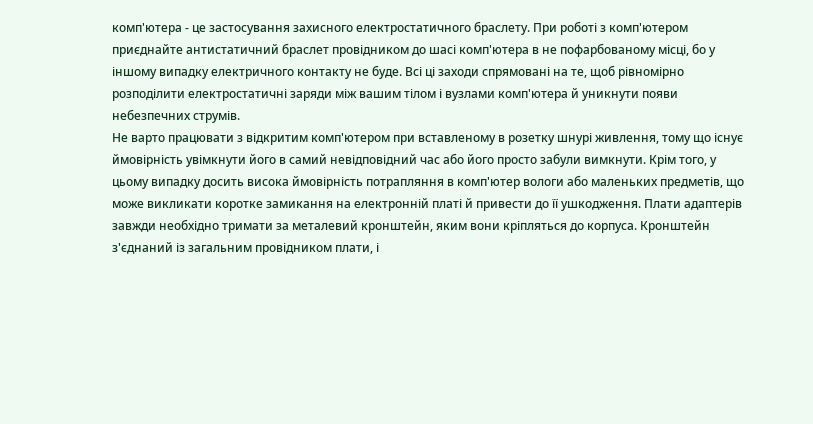комп'ютера - це застосування захисного електростатичного браслету. При роботі з комп'ютером приєднайте антистатичний браслет провідником до шасі комп'ютера в не пофарбованому місці, бо у іншому випадку електричного контакту не буде. Всі ці заходи спрямовані на те, щоб рівномірно розподілити електростатичні заряди між вашим тілом і вузлами комп'ютера й уникнути появи небезпечних струмів.
Не варто працювати з відкритим комп'ютером при вставленому в розетку шнурі живлення, тому що існує ймовірність увімкнути його в самий невідповідний час або його просто забули вимкнути. Крім того, у цьому випадку досить висока ймовірність потрапляння в комп'ютер вологи або маленьких предметів, що може викликати коротке замикання на електронній платі й привести до її ушкодження. Плати адаптерів завжди необхідно тримати за металевий кронштейн, яким вони кріпляться до корпуса. Кронштейн з'єднаний із загальним провідником плати, і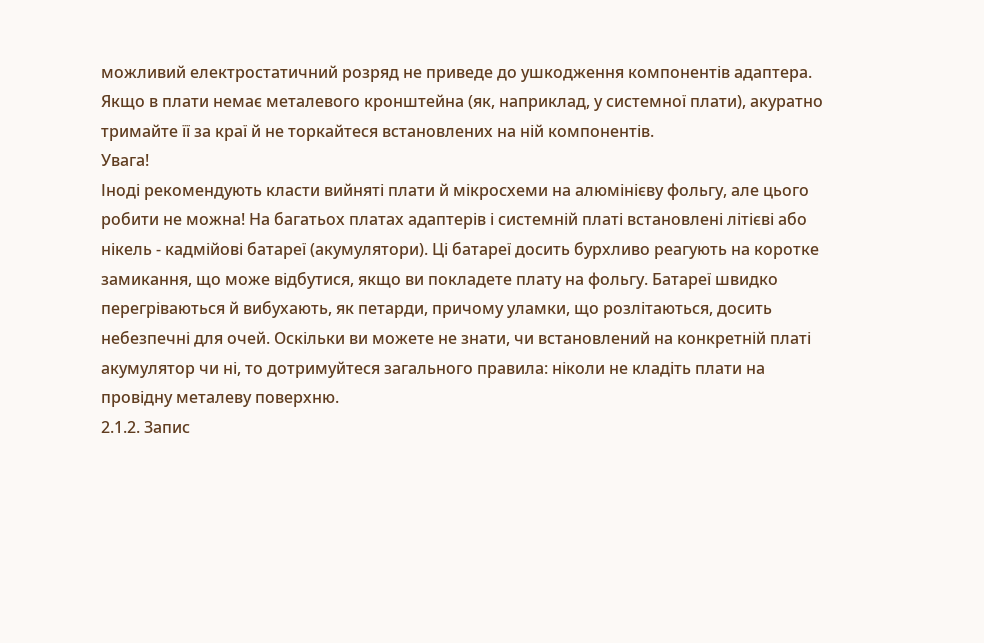можливий електростатичний розряд не приведе до ушкодження компонентів адаптера. Якщо в плати немає металевого кронштейна (як, наприклад, у системної плати), акуратно тримайте її за краї й не торкайтеся встановлених на ній компонентів.
Увага!
Іноді рекомендують класти вийняті плати й мікросхеми на алюмінієву фольгу, але цього робити не можна! На багатьох платах адаптерів і системній платі встановлені літієві або нікель - кадмійові батареї (акумулятори). Ці батареї досить бурхливо реагують на коротке замикання, що може відбутися, якщо ви покладете плату на фольгу. Батареї швидко перегріваються й вибухають, як петарди, причому уламки, що розлітаються, досить небезпечні для очей. Оскільки ви можете не знати, чи встановлений на конкретній платі акумулятор чи ні, то дотримуйтеся загального правила: ніколи не кладіть плати на провідну металеву поверхню.
2.1.2. Запис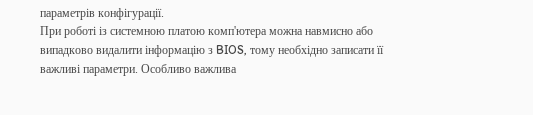параметрів конфігурації.
При роботі із системною платою комп'ютера можна навмисно або випадково видалити інформацію з BIOS, тому необхідно записати її важливі параметри. Особливо важлива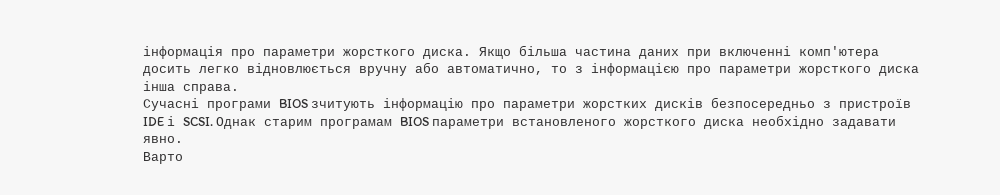інформація про параметри жорсткого диска. Якщо більша частина даних при включенні комп'ютера досить легко відновлюється вручну або автоматично, то з інформацією про параметри жорсткого диска інша справа.
Сучасні програми BIOS зчитують інформацію про параметри жорстких дисків безпосередньо з пристроїв IDE і SCSI. Однак старим програмам BIOS параметри встановленого жорсткого диска необхідно задавати явно.
Варто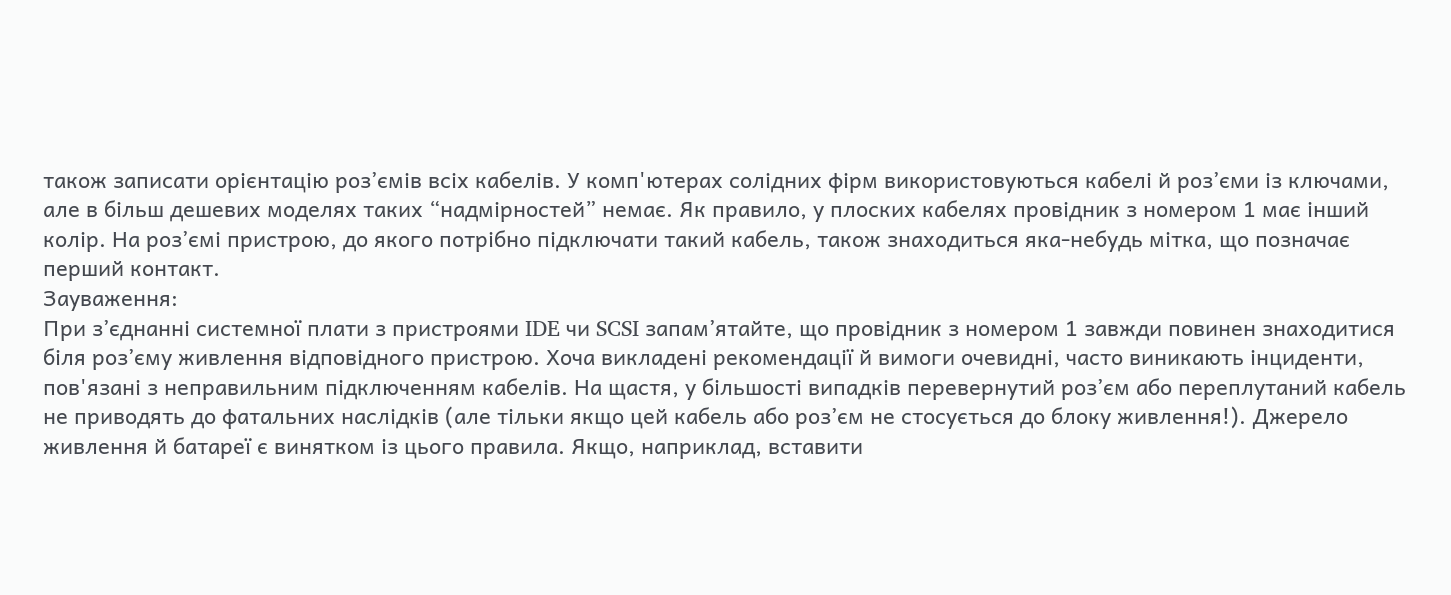також записати орієнтацію роз’ємів всіх кабелів. У комп'ютерах солідних фірм використовуються кабелі й роз’єми із ключами, але в більш дешевих моделях таких “надмірностей” немає. Як правило, у плоских кабелях провідник з номером 1 має інший колір. На роз’ємі пристрою, до якого потрібно підключати такий кабель, також знаходиться яка-небудь мітка, що позначає перший контакт.
Зауваження:
При з’єднанні системної плати з пристроями IDE чи SCSI запам’ятайте, що провідник з номером 1 завжди повинен знаходитися біля роз’єму живлення відповідного пристрою. Хоча викладені рекомендації й вимоги очевидні, часто виникають інциденти, пов'язані з неправильним підключенням кабелів. На щастя, у більшості випадків перевернутий роз’єм або переплутаний кабель не приводять до фатальних наслідків (але тільки якщо цей кабель або роз’єм не стосується до блоку живлення!). Джерело живлення й батареї є винятком із цього правила. Якщо, наприклад, вставити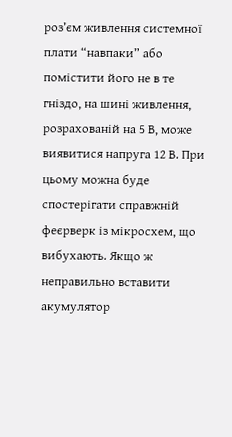роз’єм живлення системної плати “навпаки” або помістити його не в те гніздо, на шині живлення, розрахованій на 5 В, може виявитися напруга 12 В. При цьому можна буде спостерігати справжній феєрверк із мікросхем, що вибухають. Якщо ж неправильно вставити акумулятор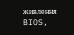живлення BIOS,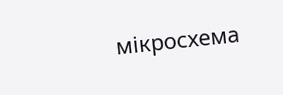мікросхема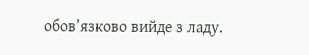обов’язково вийде з ладу.